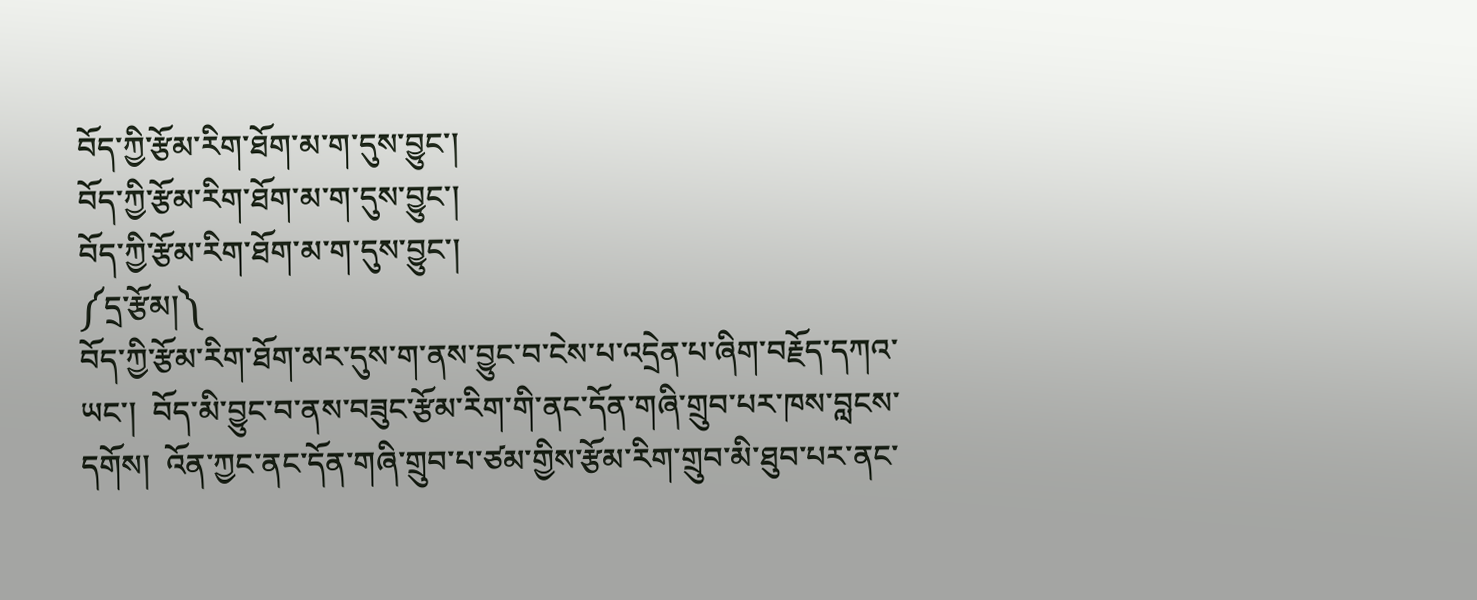བོད་ཀྱི་རྩོམ་རིག་ཐོག་མ་ག་དུས་བྱུང་།
བོད་ཀྱི་རྩོམ་རིག་ཐོག་མ་ག་དུས་བྱུང་།
བོད་ཀྱི་རྩོམ་རིག་ཐོག་མ་ག་དུས་བྱུང་།
༼དྲ་རྩོམ།༽
བོད་ཀྱི་རྩོམ་རིག་ཐོག་མར་དུས་ག་ནས་བྱུང་བ་ངེས་པ་འདྲེན་པ་ཞིག་བརྗོད་དཀའ་ཡང་།  བོད་མི་བྱུང་བ་ནས་བཟུང་རྩོམ་རིག་གི་ནང་དོན་གཞི་གྲུབ་པར་ཁས་བླངས་དགོས།  འོན་ཀྱང་ནང་དོན་གཞི་གྲུབ་པ་ཙམ་གྱིས་རྩོམ་རིག་གྲུབ་མི་ཐུབ་པར་ནང་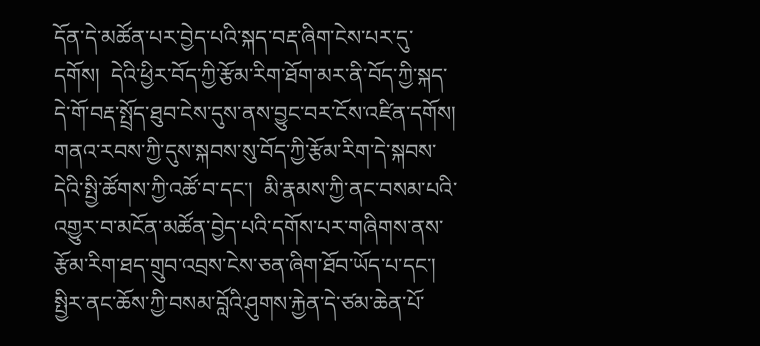དོན་དེ་མཚོན་པར་བྱེད་པའི་སྐད་བརྡ་ཞིག་ངེས་པར་དུ་དགོས།  དེའི་ཕྱིར་བོད་ཀྱི་རྩོམ་རིག་ཐོག་མར་ནི་བོད་ཀྱི་སྐད་དེ་གོ་བརྡ་སྤྲོད་ཐུབ་ངེས་དུས་ནས་བྱུང་བར་ངོས་འཛིན་དགོས།  གནའ་རབས་ཀྱི་དུས་སྐབས་སུ་བོད་ཀྱི་རྩོམ་རིག་དེ་སྐབས་དེའི་སྤྱི་ཚོགས་ཀྱི་འཚོ་བ་དང་།  མི་རྣམས་ཀྱི་ནང་བསམ་པའི་འགྱུར་བ་མངོན་མཚོན་བྱེད་པའི་དགོས་པར་གཞིགས་ནས་རྩོམ་རིག་ཐད་གྲུབ་འབྲས་ངེས་ཅན་ཞིག་ཐོབ་ཡོད་པ་དང་།  སྤྱིར་ནང་ཆོས་ཀྱི་བསམ་བློའི་ཤུགས་རྐྱེན་དེ་ཙམ་ཆེན་པོ་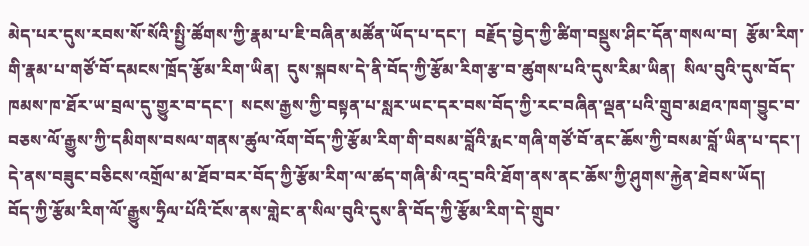མེད་པར་དུས་རབས་སོ་སོའི་སྤྱི་ཚོགས་ཀྱི་རྣམ་པ་ཇི་བཞིན་མཚོན་ཡོད་པ་དང་།  བརྗོད་བྱེད་ཀྱི་ཚིག་བསྡུས་ཤིང་དོན་གསལ་བ།  རྩོམ་རིག་གི་རྣམ་པ་གཙོ་བོ་དམངས་ཁྲོད་རྩོམ་རིག་ཡིན།  དུས་སྐབས་དེ་ནི་བོད་ཀྱི་རྩོམ་རིག་རྩ་བ་ཚུགས་པའི་དུས་རིམ་ཡིན།  སིལ་བུའི་དུས་བོད་ཁམས་ཁ་ཐོར་ཡ་བྲལ་དུ་གྱུར་བ་དང་།  སངས་རྒྱས་ཀྱི་བསྟན་པ་སླར་ཡང་དར་བས་བོད་ཀྱི་རང་བཞིན་ལྡན་པའི་གྲུབ་མཐའ་ཁག་བྱུང་བ་བཅས་ལོ་རྒྱུས་ཀྱི་དམིགས་བསལ་གནས་ཚུལ་འོག་བོད་ཀྱི་རྩོམ་རིག་གི་བསམ་བློའི་རྨང་གཞི་གཙོ་བོ་ནང་ཆོས་ཀྱི་བསམ་བློ་ཡིན་པ་དང་།  དེ་ནས་བཟུང་བཅིངས་འགྲོལ་མ་ཐོབ་བར་བོད་ཀྱི་རྩོམ་རིག་ལ་ཚད་གཞི་མི་འདྲ་བའི་ཐོག་ནས་ནང་ཆོས་ཀྱི་ཤུགས་རྐྱེན་ཐེབས་ཡོད།
བོད་ཀྱི་རྩོམ་རིག་ལོ་རྒྱུས་ཧྲིལ་པོའི་ངོས་ནས་གླེང་ན་སིལ་བུའི་དུས་ནི་བོད་ཀྱི་རྩོམ་རིག་དེ་གྲུབ་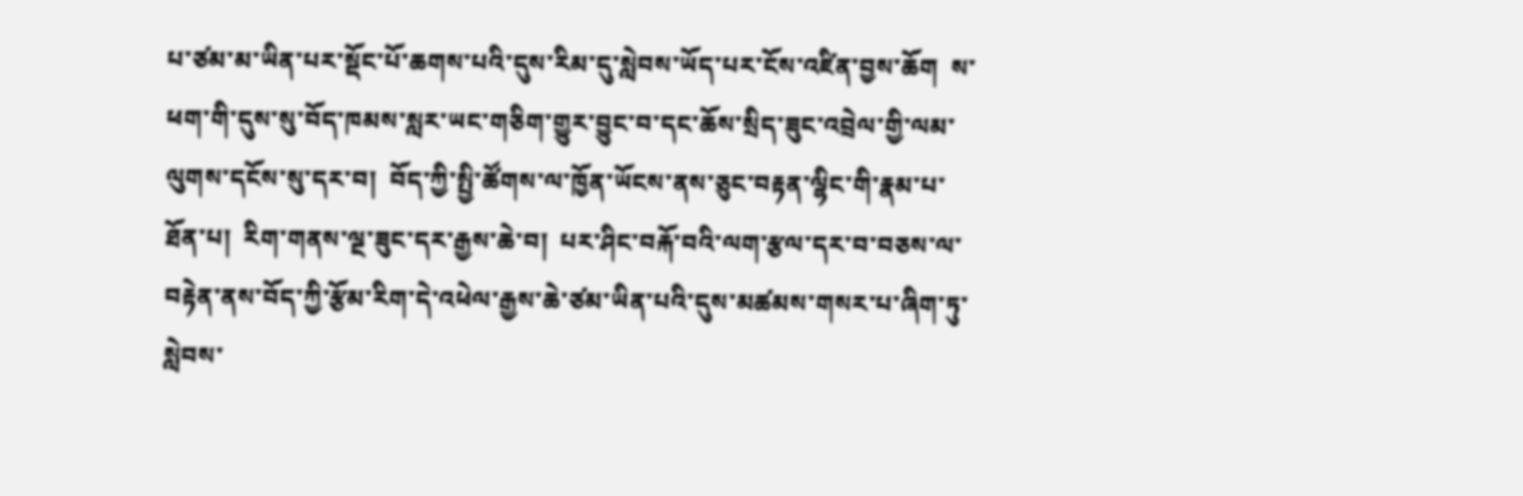པ་ཙམ་མ་ཡིན་པར་སྡོང་པོ་ཆགས་པའི་དུས་རིམ་དུ་སླེབས་ཡོད་པར་ངོས་འཛིན་བྱས་ཆོག  ས་ཕག་གི་དུས་སུ་བོད་ཁམས་སླར་ཡང་གཅིག་གྱུར་བྱུང་བ་དང་ཆོས་སྲིད་ཟུང་འབྲེལ་གྱི་ལམ་ལུགས་དངོས་སུ་དར་བ།  བོད་ཀྱི་སྤྱི་ཚོགས་ལ་ཁྱོན་ཡོངས་ནས་ཅུང་བརྟན་ལྷིང་གི་རྣམ་པ་ཐོན་པ།  རིག་གནས་ལྔ་ཟུང་དར་རྒྱས་ཆེ་བ།  པར་ཤིང་བརྐོ་བའི་ལག་རྩལ་དར་བ་བཅས་ལ་བརྟེན་ནས་བོད་ཀྱི་རྩོམ་རིག་དེ་འཕེལ་རྒྱས་ཆེ་ཙམ་ཡིན་པའི་དུས་མཚམས་གསར་པ་ཞིག་ཏུ་སླེབས་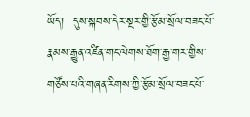ཡོད།  དུས་སྐབས་དེར་སྔར་གྱི་རྩོམ་སྲོལ་བཟང་པོ་རྣམས་རྒྱུན་འཛིན་གང་ལེགས་ཐོག་རྒྱ་གར་གྱིས་གཙོས་པའི་གཞན་རིགས་ཀྱི་རྩོམ་སྲོལ་བཟང་པོ་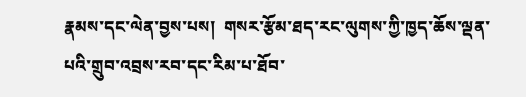རྣམས་དང་ལེན་བྱས་པས།  གསར་རྩོམ་ཐད་རང་ལུགས་ཀྱི་ཁྱད་ཆོས་ལྡན་པའི་གྲུབ་འབྲས་རབ་དང་རིམ་པ་ཐོབ་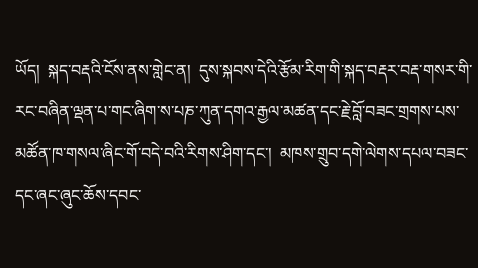ཡོད།  སྐད་བརྡའི་ངོས་ནས་གླེང་ན།  དུས་སྐབས་དེའི་རྩོམ་རིག་གི་སྐད་བརྡར་བརྡ་གསར་གི་རང་བཞིན་ལྡན་པ་གང་ཞིག་ས་པཎ་ཀུན་དགའ་རྒྱལ་མཚན་དང་རྗེ་བློ་བཟང་གྲགས་པས་མཚོན་ཁ་གསལ་ཞིང་གོ་བདེ་བའི་རིགས་ཤིག་དང་།  མཁས་གྲུབ་དགེ་ལེགས་དཔལ་བཟང་དང་ཞང་ཞུང་ཆོས་དབང་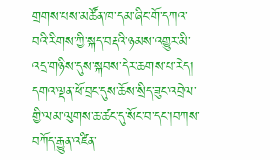གྲགས་པས་མཚོན་ཁ་དམ་ཞིང་གོ་དཀའ་བའི་རིགས་ཀྱི་སྐད་བརྡའི་ཉམས་འགྱུར་མི་འདྲ་གཉིས་དུས་སྐབས་དེར་ཆགས་པ་རེད།  དགའ་ལྡན་ཕོ་བྲང་དུས་ཆོས་སྲིད་ཟུང་འབྲེལ་གྱི་ལམ་ལུགས་ཆ་ཚང་དུ་སོང་བ་དང་།བཀས་བཀོད་རྒྱུན་འཛིན་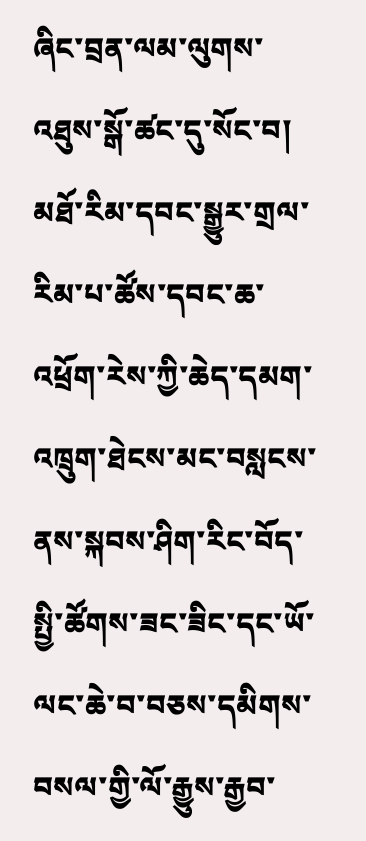ཞིང་བྲན་ལམ་ལུགས་འཐུས་སྒོ་ཚང་དུ་སོང་བ།  མཐོ་རིམ་དབང་སྒྱུར་གྲལ་རིམ་པ་ཚོས་དབང་ཆ་འཕྲོག་རེས་ཀྱི་ཆེད་དམག་འཁྲུག་ཐེངས་མང་བསླངས་ནས་སྐབས་ཤིག་རིང་བོད་སྤྱི་ཚོགས་ཟང་ཟིང་དང་ཡོ་ལང་ཆེ་བ་བཅས་དམིགས་བསལ་གྱི་ལོ་རྒྱུས་རྒྱབ་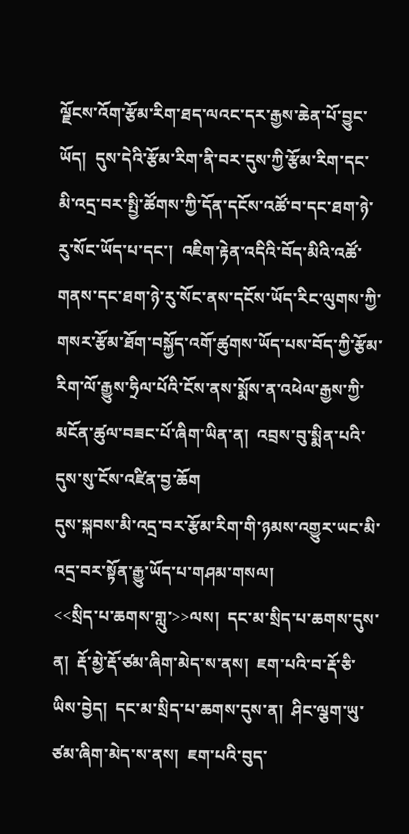ལྗོངས་འོག་རྩོམ་རིག་ཐད་ལའང་དར་རྒྱས་ཆེན་པོ་བྱུང་ཡོད།  དུས་དེའི་རྩོམ་རིག་ནི་བར་དུས་ཀྱི་རྩོམ་རིག་དང་མི་འདྲ་བར་སྤྱི་ཚོགས་ཀྱི་དོན་དངོས་འཚོ་བ་དང་ཐག་ཉེ་རུ་སོང་ཡོད་པ་དང་།  འཇིག་རྟེན་འདིའི་བོད་མིའི་འཚོ་གནས་དང་ཐག་ཉེ་རུ་སོང་ནས་དངོས་ཡོད་རིང་ལུགས་ཀྱི་གསར་རྩོམ་ཐོག་བསྐྱོད་འགོ་ཚུགས་ཡོད་པས་བོད་ཀྱི་རྩོམ་རིག་ལོ་རྒྱུས་ཧྲིལ་པོའི་ངོས་ནས་སྨོས་ན་འཕེལ་རྒྱས་ཀྱི་མངོན་ཚུལ་བཟང་པོ་ཞིག་ཡིན་ན།  འབྲས་བུ་སྨིན་པའི་དུས་སུ་ངོས་འཛིན་བྱ་ཆོག
དུས་སྐབས་མི་འདྲ་བར་རྩོམ་རིག་གི་ཉམས་འགྱུར་ཡང་མི་འདྲ་བར་སྟོན་རྒྱུ་ཡོད་པ་གཤམ་གསལ།
<<སྲིད་པ་ཆགས་གླུ་>>ལས།  དང་མ་སྲིད་པ་ཆགས་དུས་ན།  རྡོ་མྱེ་རྡོ་ཙམ་ཞིག་མེད་ས་ནས།  ཇག་པའི་བ་རྡོ་ཅི་ཡིས་བྱེད།  དང་མ་སྲིད་པ་ཆགས་དུས་ན།  ཤིང་ལྕག་ཡུ་ཙམ་ཞིག་མེད་ས་ནས།  ཇག་པའི་བུད་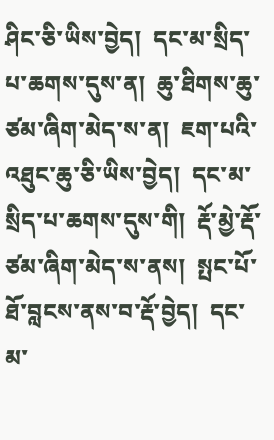ཤིང་ཅི་ཡིས་བྱེད།  དང་མ་སྲིད་པ་ཆགས་དུས་ན།  ཆུ་ཐིགས་ཆུ་ཙམ་ཞིག་མེད་ས་ན།  ཇག་པའི་འཐུང་ཆུ་ཅི་ཡིས་བྱེད།  དང་མ་སྲིད་པ་ཆགས་དུས་གི།  རྡོ་མྱེ་རྡོ་ཙམ་ཞིག་མེད་ས་ནས།  སྤང་པོ་ཐོ་བླངས་ནས་བ་རྡོ་བྱེད།  དང་མ་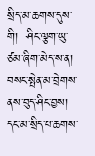སྲིད་མ་ཆགས་དུས་གི།  ཤིང་ལྕག་ཡུ་ཙམ་ཞིག་མེད་ས་ན།  བསང་སྤེན་མ་བྲེགས་ནས་བུད་ཤིང་བྱས།  དང་མ་སྲིད་པ་ཆགས་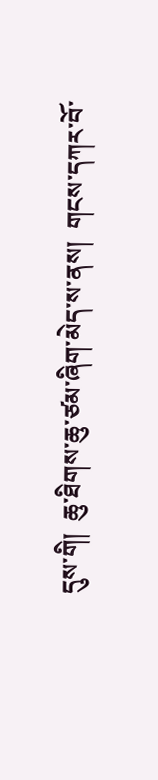དུས་གི།  ཆུ་ཐིགས་ཆུ་ཙམ་ཞིག་མེད་ས་ནས།  གངས་དཀར་བོ་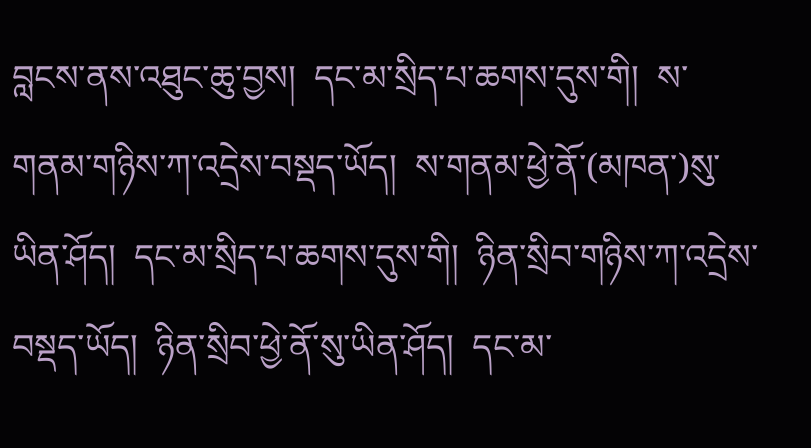བླངས་ནས་འཐུང་ཆུ་བྱས།  དང་མ་སྲིད་པ་ཆགས་དུས་གི།  ས་གནམ་གཉིས་ཀ་འདྲེས་བསྡད་ཡོད།  ས་གནམ་ཕྱེ་ནོ་(མཁན་)སུ་ཡིན་ཤོད།  དང་མ་སྲིད་པ་ཆགས་དུས་གི།  ཉིན་སྲིབ་གཉིས་ཀ་འདྲེས་བསྡད་ཡོད།  ཉིན་སྲིབ་ཕྱེ་ནོ་སུ་ཡིན་ཤོད།  དང་མ་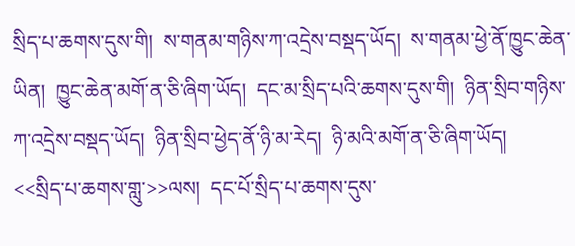སྲིད་པ་ཆགས་དུས་གི།  ས་གནམ་གཉིས་ཀ་འདྲེས་བསྡད་ཡོད།  ས་གནམ་ཕྱེ་ནོ་ཁྱུང་ཆེན་ཡིན།  ཁྱུང་ཆེན་མགོ་ན་ཅི་ཞིག་ཡོད།  དང་མ་སྲིད་པའི་ཆགས་དུས་གི།  ཉིན་སྲིབ་གཉིས་ཀ་འདྲེས་བསྡད་ཡོད།  ཉིན་སྲིབ་ཕྱེད་ནོ་ཉི་མ་རེད།  ཉི་མའི་མགོ་ན་ཅི་ཞིག་ཡོད།
<<སྲིད་པ་ཆགས་གླུ་>>ལས།  དང་པོ་སྲིད་པ་ཆགས་དུས་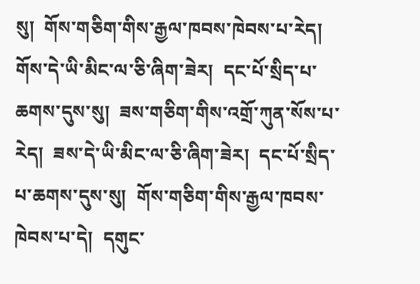སུ།  གོས་གཅིག་གིས་རྒྱལ་ཁབས་ཁེབས་པ་རེད།  གོས་དེ་ཡི་མིང་ལ་ཅི་ཞིག་ཟེར།  དང་པོ་སྲིད་པ་ཆགས་དུས་སུ།  ཟས་གཅིག་གིས་འགྲོ་ཀུན་སོས་པ་རེད།  ཟས་དེ་ཡི་མིང་ལ་ཅི་ཞིག་ཟེར།  དང་པོ་སྲིད་པ་ཆགས་དུས་སུ།  གོས་གཅིག་གིས་རྒྱལ་ཁབས་ཁེབས་པ་དེ།  དགུང་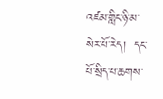འཛམ་གླིང་ཉི་མ་སེར་པོ་རེད།  དང་པོ་སྲིད་པ་ཆགས་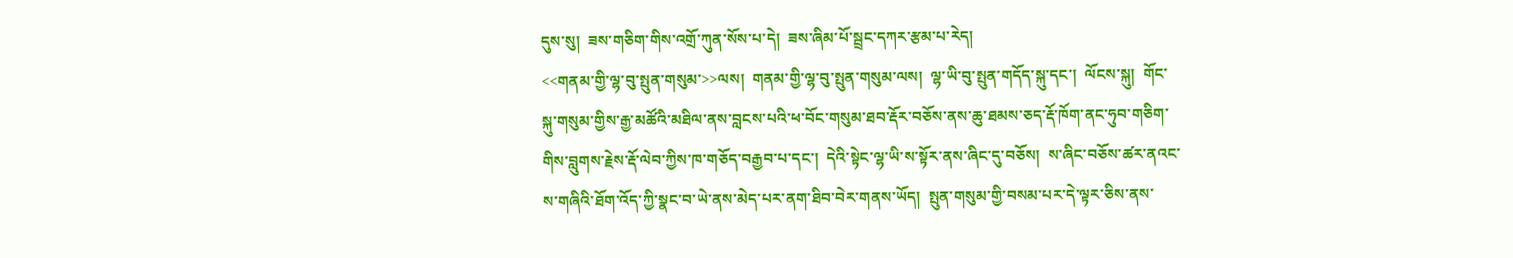དུས་སུ།  ཟས་གཅིག་གིས་འགྲོ་ཀུན་སོས་པ་དེ།  ཟས་ཞིམ་པོ་སྦྲང་དཀར་རྩམ་པ་རེད།
<<གནམ་གྱི་ལྷ་བུ་སྤུན་གསུམ་>>ལས།  གནམ་གྱི་ལྷ་བུ་སྤུན་གསུམ་ལས།  ལྷ་ཡི་བུ་སྤུན་གདོད་སྐུ་དང་།  ལོངས་སྐུ།  གོང་སྐུ་གསུམ་གྱིས་རྒྱ་མཚོའི་མཐིལ་ནས་བླངས་པའི་ཕ་བོང་གསུམ་ཐབ་རྡོར་བཅོས་ནས་ཆུ་ཐམས་ཅད་རྡོ་ཁོག་ནང་ཧུབ་གཅིག་གིས་བླུགས་རྗེས་རྡོ་ལེབ་ཀྱིས་ཁ་གཅོད་བརྒྱབ་པ་དང་།  དེའི་སྟེང་ལྷ་ཡི་ས་སྟོར་ནས་ཞིང་དུ་བཅོས།  ས་ཞིང་བཅོས་ཚར་ནའང་ས་གཞིའི་ཐོག་འོད་ཀྱི་སྣང་བ་ཡེ་ནས་མེད་པར་ནག་ཐིབ་བེར་གནས་ཡོད།  སྤུན་གསུམ་གྱི་བསམ་པར་དེ་ལྟར་ཅིས་ནས་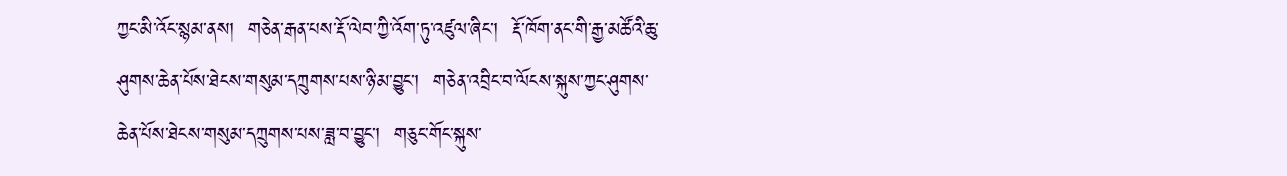ཀྱང་མི་འོང་སྙམ་ནས།  གཅེན་རྒན་པས་རྡོ་ལེབ་ཀྱི་འོག་ཏུ་འཛུལ་ཞིང་།  རྡོ་ཁོག་ནང་གི་རྒྱ་མཚོའི་ཆུ་ཤུགས་ཆེན་པོས་ཐེངས་གསུམ་དཀྲུགས་པས་ཉི་མ་བྱུང་།  གཅེན་འབྲིང་བ་ལོངས་སྐུས་ཀྱང་ཤུགས་ཆེན་པོས་ཐེངས་གསུམ་དཀྲུགས་པས་ཟླ་བ་བྱུང་།  གཅུང་གོང་སྐུས་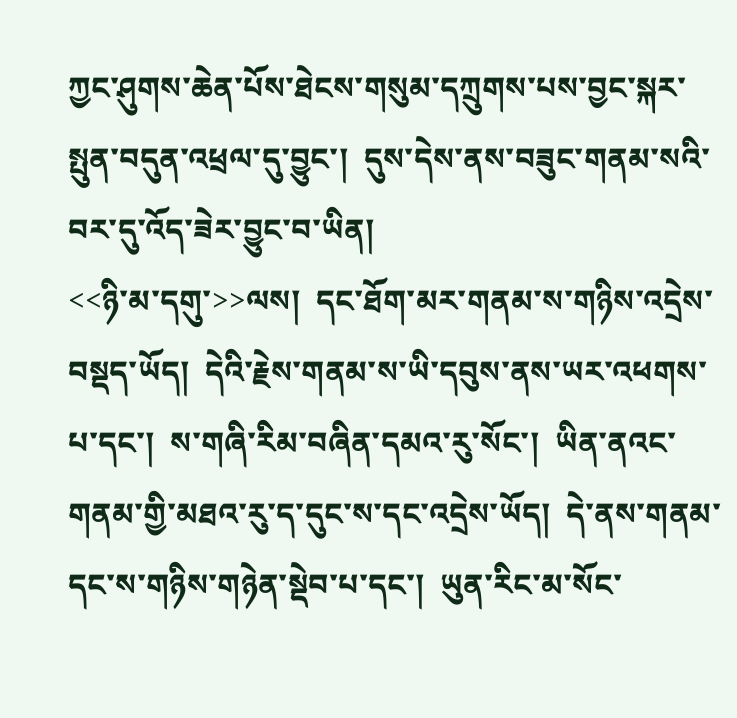ཀྱང་ཤུགས་ཆེན་པོས་ཐེངས་གསུམ་དཀྲུགས་པས་བྱང་སྐར་སྤུན་བདུན་འཕྲལ་དུ་བྱུང་།  དུས་དེས་ནས་བཟུང་གནམ་སའི་བར་དུ་འོད་ཟེར་བྱུང་བ་ཡིན།
<<ཉི་མ་དགུ་>>ལས།  དང་ཐོག་མར་གནམ་ས་གཉིས་འདྲེས་བསྡད་ཡོད།  དེའི་རྗེས་གནམ་ས་ཡི་དབུས་ནས་ཡར་འཕགས་པ་དང་།  ས་གཞི་རིམ་བཞིན་དམའ་རུ་སོང་།  ཡིན་ནའང་གནམ་གྱི་མཐའ་རུ་ད་དུང་ས་དང་འདྲེས་ཡོད།  དེ་ནས་གནམ་དང་ས་གཉིས་གཉེན་སྡེབ་པ་དང་།  ཡུན་རིང་མ་སོང་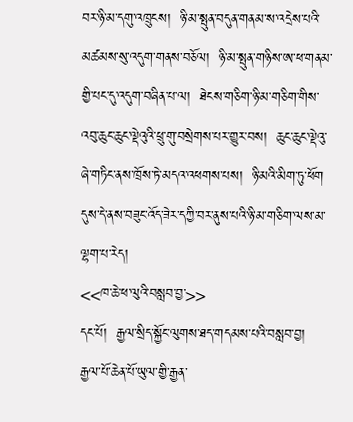བར་ཉི་མ་དགུ་འཁྲུངས།  ཉི་མ་སྤུན་བདུན་གནམ་ས་འདྲེས་པའི་མཚམས་སུ་འདུག་གནས་བཅོལ།  ཉི་མ་སྤུན་གཉིས་ཨ་ཕ་གནམ་གྱི་པང་དུ་འདུག་བཞིན་པ་ལ།  ཐེངས་གཅིག་ཉི་མ་གཅིག་གིས་འབུ་ཆུང་ཆུང་ལྡེའུའི་ཕྲུ་གུ་བསྲེགས་པར་གྱུར་བས།  ཆུང་ཆུང་ལྡེའུ་ཞེ་གཏིང་ནས་ཁྲོས་ཏེ་མདའ་འཕགས་པས།  ཉི་མའི་མིག་ཏུ་ཕོག  དུས་དེ་ནས་བཟུང་འོད་ཟེར་དཀྱི་བར་ནུས་པའི་ཉི་མ་གཅིག་ལས་མ་ལྷག་པ་རེད།
<<ཁ་ཆེ་ཕ་ལུའི་བསླབ་བྱ་>>
དང་པོ།  རྒྱལ་སྲིད་སྐྱོང་ལུགས་ཐད་གདམས་པའི་བསླབ་བྱ།
རྒྱལ་པོ་ཆེན་པོ་ཡུལ་གྱི་རྒྱན་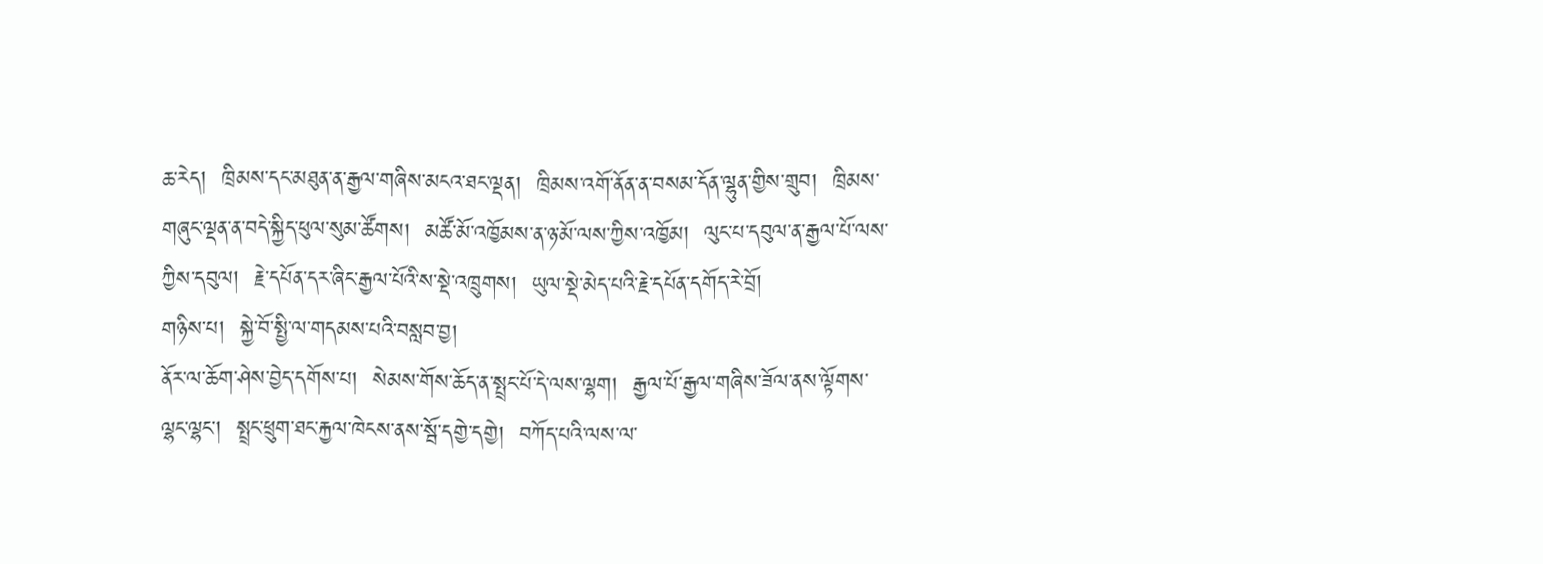ཆ་རེད།  ཁྲིམས་དང་མཐུན་ན་རྒྱལ་གཞིས་མངའ་ཐང་ལྡན།  ཁྲིམས་འགོ་ནོན་ན་བསམ་དོན་ལྷུན་གྱིས་གྲུབ།  ཁྲིམས་གཞུང་ལྡན་ན་བདེ་སྐྱིད་ཕུལ་སུམ་ཚོགས།  མཚོ་མོ་འཁྱོམས་ན་ཉ་མོ་ལས་ཀྱིས་འཁྱོམ།  ལུང་པ་དབུལ་ན་རྒྱལ་པོ་ལས་ཀྱིས་དབུལ།  རྗེ་དཔོན་དར་ཞིང་རྒྱལ་པོའི་ས་སྡེ་འཁྲུགས།  ཡུལ་སྡེ་མེད་པའི་རྗེ་དཔོན་དགོད་རེ་བྲོ།
གཉིས་པ།  སྐྱེ་བོ་སྤྱི་ལ་གདམས་པའི་བསླབ་བྱ།
ནོར་ལ་ཆོག་ཤེས་བྱེད་དགོས་པ།  སེམས་གོས་ཆོད་ན་སྤྲང་པོ་དེ་ལས་ལྷག།  རྒྱལ་པོ་རྒྱལ་གཞིས་ཟོལ་ནས་ལྟོགས་ལྷང་ལྷང་།  སྤྲང་ཕྲུག་ཐང་རྐྱལ་ཁེངས་ནས་སྦོ་དགྱེ་དགྱེ།  བཀོད་པའི་ལས་ལ་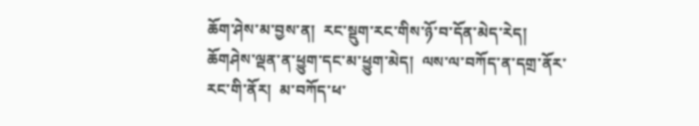ཆོག་ཤེས་མ་བྱས་ན།  རང་སྡུག་རང་གིས་ཉོ་བ་དོན་མེད་རེད།  ཆོགཤེས་ལྡན་ན་ཕྱུག་དང་མ་ཕྱུག་མེད།  ལས་ལ་བཀོད་ན་དགྲ་ནོར་རང་གི་ནོར།  མ་བཀོད་ཕ་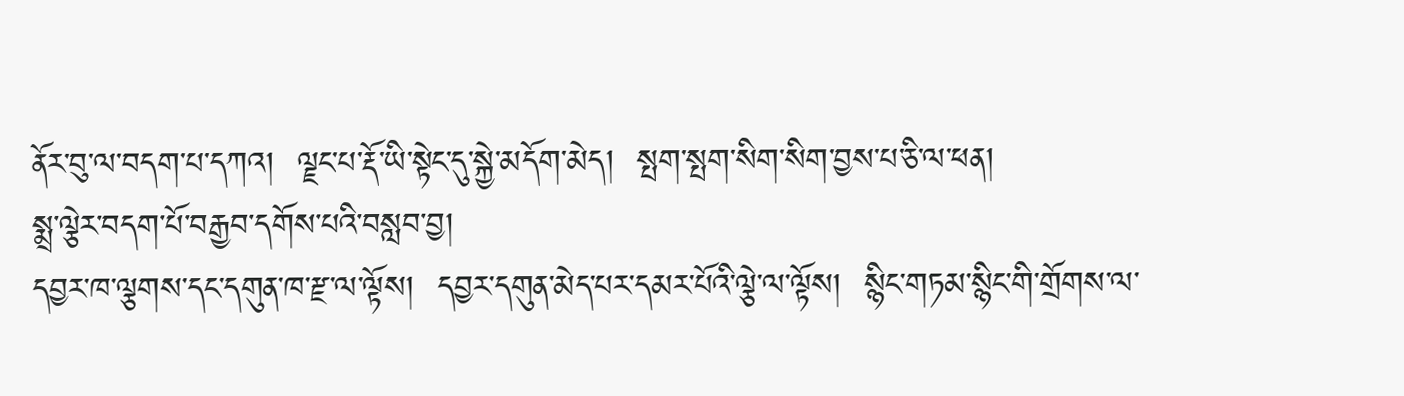ནོར་བུ་ལ་བདག་པ་དཀའ།  ལྗང་པ་རྡོ་ཡི་སྟེང་དུ་སྐྱེ་མདོག་མེད།  སྤག་སྤག་སིག་སིག་བྱས་པ་ཅི་ལ་ཕན།
སྨྲ་ལྕེར་བདག་པོ་བརྒྱབ་དགོས་པའི་བསླབ་བྱ།
དབྱར་ཁ་ལྕགས་དང་དགུན་ཁ་རྫ་ལ་ལྟོས།  དབྱར་དགུན་མེད་པར་དམར་པོའི་ལྕེ་ལ་ལྟོས།  སྙིང་གཏམ་སྙིང་གི་གྲོགས་ལ་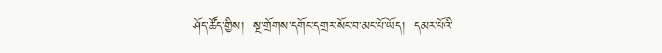ཤོད་ཚོད་གྱིས།  སྔ་གྲོགས་དགོང་དགྲར་སོང་བ་མང་པོ་ཡོད།  དམར་པོའི་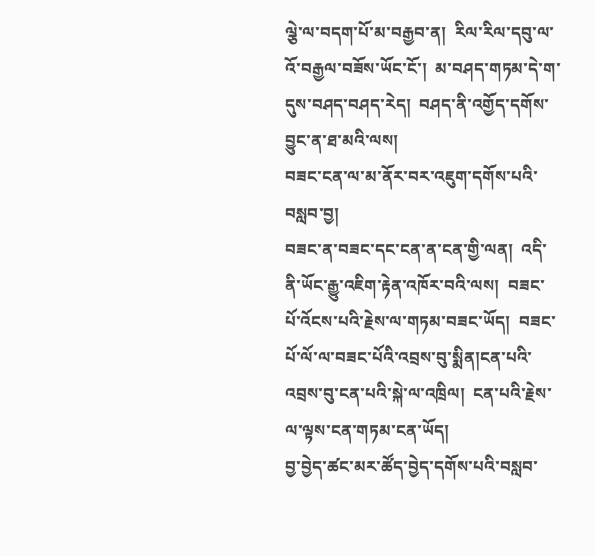ལྕེ་ལ་བདག་པོ་མ་བརྒྱབ་ན།  རིལ་རིལ་དབུ་ལ་འོ་བརྒྱལ་བཟོས་ཡོང་ངོ་།  མ་བཤད་གཏམ་དེ་ག་དུས་བཤད་བཤད་རེད།  བཤད་ནི་འགྱོད་དགོས་བྱུང་ན་ཐ་མའི་ལས།
བཟང་ངན་ལ་མ་ནོར་བར་འཇུག་དགོས་པའི་བསླབ་བྱ།
བཟང་ན་བཟང་དང་ངན་ན་ངན་གྱི་ལན།  འདི་ནི་ཡོང་རྒྱུ་འཇིག་རྟེན་འཁོར་བའི་ལས།  བཟང་པོ་འོངས་པའི་རྗེས་ལ་གཏམ་བཟང་ཡོད།  བཟང་པོ་ལོ་ལ་བཟང་པོའི་འབྲས་བུ་སྨིན།ངན་པའི་འབྲས་བུ་ངན་པའི་སྐེ་ལ་འཁྲིལ།  ངན་པའི་རྗེས་ལ་ལྟས་ངན་གཏམ་ངན་ཡོད།
བྱ་བྱེད་ཚང་མར་ཚོད་བྱེད་དགོས་པའི་བསླབ་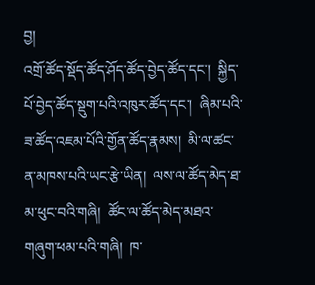བྱ།
འགྲོ་ཚོད་སྡོད་ཚོད་ཤོད་ཚོད་བྱེད་ཚོད་དང་།  སྐྱིད་པོ་བྱེད་ཚོད་སྡུག་པའི་འཁུར་ཚོད་དང་།  ཞིམ་པའི་ཟ་ཚོད་འཇམ་པོའི་གྱོན་ཚོད་རྣམས།  མི་ལ་ཚང་ན་མཁས་པའི་ཡང་རྩེ་ཡིན།  ལས་ལ་ཚོད་མེད་ཐ་མ་ཕུང་བའི་གཞི།  ཚོང་ལ་ཚོད་མེད་མཐའ་གཞུག་ཕམ་པའི་གཞི།  ཁ་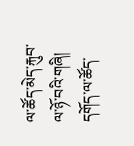ལ་ཚོད་མེད་རྐུབ་ལ་ཉོ་བའི་གཞི།  དགོད་ལ་ཚོད་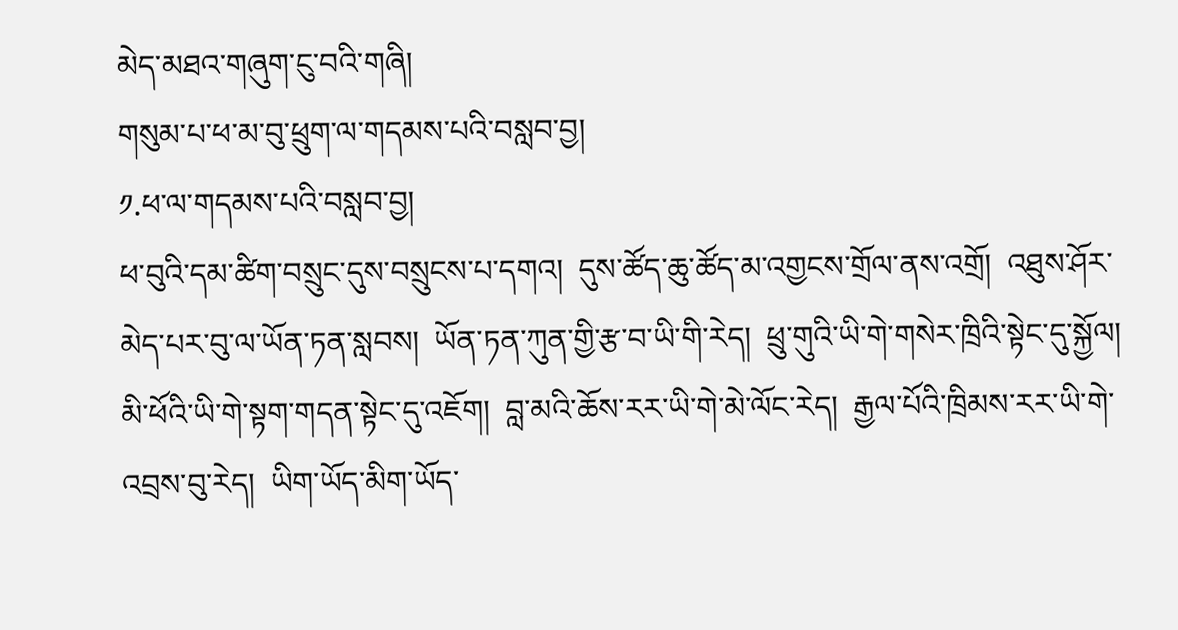མེད་མཐའ་གཞུག་ངུ་བའི་གཞི།
གསུམ་པ་ཕ་མ་བུ་ཕྲུག་ལ་གདམས་པའི་བསླབ་བྱ།
༡.ཕ་ལ་གདམས་པའི་བསླབ་བྱ།
ཕ་བུའི་དམ་ཚིག་བསྲུང་དུས་བསྲུངས་པ་དགའ།  དུས་ཚོད་ཆུ་ཚོད་མ་འགྱངས་གྲོལ་ནས་འགྲོ།  འཐུས་ཤོར་མེད་པར་བུ་ལ་ཡོན་ཏན་སླབས།  ཡོན་ཏན་ཀུན་གྱི་རྩ་བ་ཡི་གི་རེད།  ཕྲུ་གུའི་ཡི་གེ་གསེར་ཁྲིའི་སྟེང་དུ་སྐྱོལ།  མི་ཕོའི་ཡི་གེ་སྟག་གདན་སྟེང་དུ་འཇོག།  བླ་མའི་ཆོས་རར་ཡི་གེ་མེ་ལོང་རེད།  རྒྱལ་པོའི་ཁྲིམས་རར་ཡི་གེ་འབྲས་བུ་རེད།  ཡིག་ཡོད་མིག་ཡོད་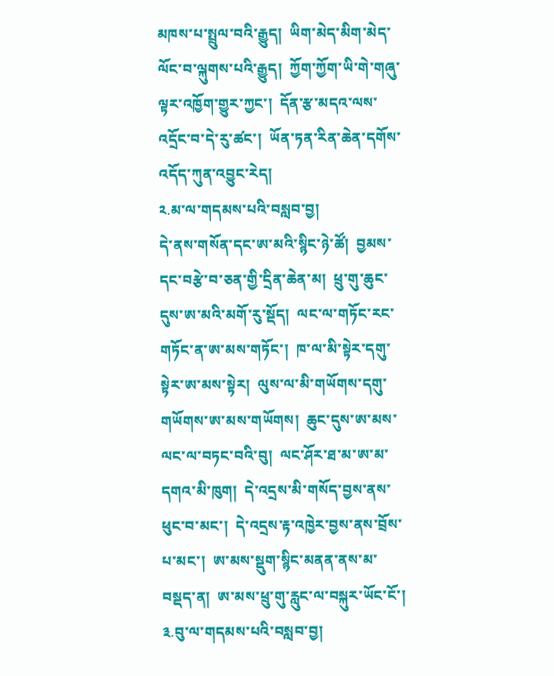མཁས་པ་སྤྲུལ་བའི་རྒྱུད།  ཡིག་མེད་མིག་མེད་ལོང་བ་ལྐུགས་པའི་རྒྱུད།  ཀྱོག་ཀྱོག་ཡི་གེ་གཞུ་ལྟར་འཁྱོག་གྱུར་ཀྱང་།  དོན་རྩ་མདའ་ལས་འདྲོང་བ་དེ་རུ་ཚང་།  ཡོན་ཏན་རིན་ཆེན་དགོས་འདོད་ཀུན་འབྱུང་རེད།
༢.མ་ལ་གདམས་པའི་བསླབ་བྱ།
དེ་ནས་གསོན་དང་ཨ་མའི་སྙིང་ཉེ་ཚོ།  བྱམས་དང་བརྩེ་བ་ཅན་གྱི་དྲིན་ཆེན་མ།  ཕྲུ་གུ་ཆུང་དུས་ཨ་མའི་མགོ་རུ་སྡོད།  ལང་ལ་གཏོང་རང་གཏོང་ན་ཨ་མས་གཏོང་།  ཁ་ལ་མི་སྟེར་དགུ་སྟེར་ཨ་མས་སྟེར།  ལུས་ལ་མི་གཡོགས་དགུ་གཡོགས་ཨ་མས་གཡོགས།  ཆུང་དུས་ཨ་མས་ལང་ལ་བཏང་བའི་བུ།  ལང་ཤོར་ཐ་མ་ཨ་མ་དགའ་མི་ཁུག།  དེ་འདྲས་མི་གསོད་བྱས་ནས་ཕུང་བ་མང་།  དེ་འདྲས་རྟ་འཁྱེར་བྱས་ནས་བྲོས་པ་མང་།  ཨ་མས་སྡུག་སྙིང་མནན་ནས་མ་བསྡད་ན།  ཨ་མས་ཕྲུ་གུ་རླུང་ལ་བསྐུར་ཡོང་ངོ་།
༣.བུ་ལ་གདམས་པའི་བསླབ་བྱ།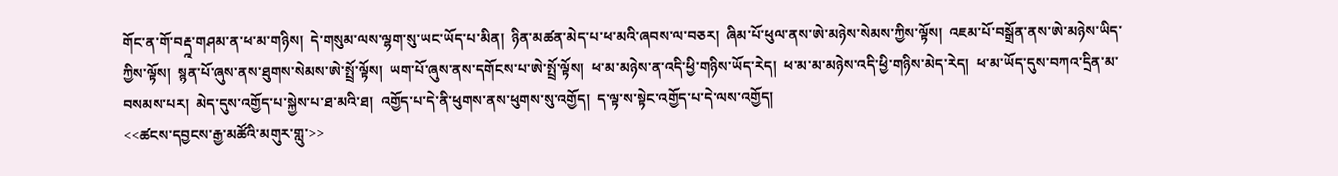གོང་ན་གོ་བརྡྰ་གཤམ་ན་ཕ་མ་གཉིས།  དེ་གསུམ་ལས་ལྷག་སུ་ཡང་ཡོད་པ་མིན།  ཉིན་མཚན་མེད་པ་ཕ་མའི་ཞབས་ལ་བཅར།  ཞིམ་པོ་ཕུལ་ནས་ཨེ་མཉེས་སེམས་ཀྱིས་ལྟོས།  འཇམ་པོ་བསྒྲོན་ནས་ཨེ་མཉེས་ཡིད་ཀྱིས་ལྟོས།  སྙན་པོ་ཞུས་ནས་ཐུགས་སེམས་ཨེ་སྤྲོ་ལྟོས།  ཡག་པོ་ཞུས་ནས་དགོངས་པ་ཨེ་སྤྲོ་ལྟོས།  ཕ་མ་མཉེས་ན་འདི་ཕྱི་གཉིས་ཡོད་རེད།  ཕ་མ་མ་མཉེས་འདི་ཕྱི་གཉིས་མེད་རེད།  ཕ་མ་ཡོད་དུས་བཀའ་དྲིན་མ་བསམས་པར།  མེད་དུས་འགྱོད་པ་སྐྱེས་པ་ཐ་མའི་ཐ།  འགྱོད་པ་དེ་ནི་ཕུགས་ནས་ཕུགས་སུ་འགྱོད།  ད་ལྟ་ས་སྟེང་འགྱོད་པ་དེ་ལས་འགྱོད།
<<ཚངས་དབྱངས་རྒྱ་མཚོའི་མགུར་གླུ་>>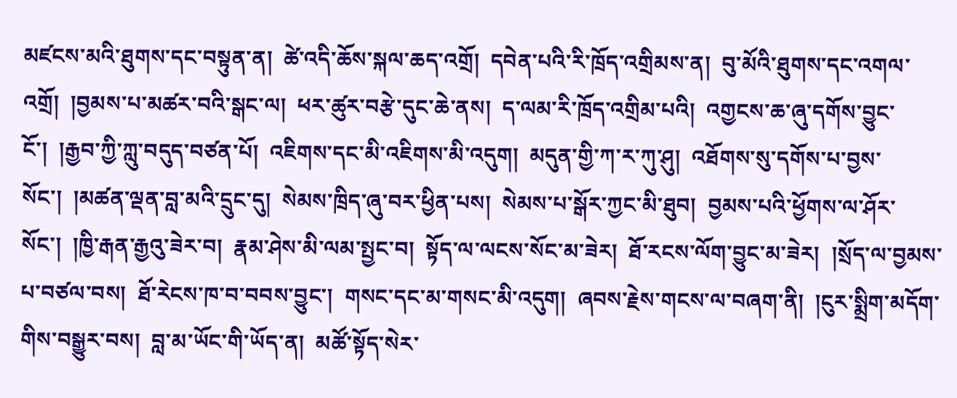མཛངས་མའི་ཐུགས་དང་བསྟུན་ན།  ཚེ་འདི་ཆོས་སྐལ་ཆད་འགྲོ།  དབེན་པའི་རི་ཁྲོད་འགྲིམས་ན།  བུ་མོའི་ཐུགས་དང་འགལ་འགྲོ།  །བྱམས་པ་མཚར་བའི་སྒང་ལ།  ཕར་ཚུར་བརྩེ་དུང་ཆེ་ནས།  ད་ལམ་རི་ཁྲོད་འགྲིམ་པའི།  འགྱངས་ཆ་ཞུ་དགོས་བྱུང་ངོ་།  །རྒྱབ་ཀྱི་ཀླུ་བདུད་བཙན་པོ།  འཇིགས་དང་མི་འཇིགས་མི་འདུག།  མདུན་གྱི་ཀ་ར་ཀུ་ཤུ།  འཐོགས་སུ་དགོས་པ་བྱས་སོང་།  །མཚན་ལྡན་བླ་མའི་དྲུང་དུ།  སེམས་ཁྲིད་ཞུ་བར་ཕྱིན་པས།  སེམས་པ་སྒོར་ཀྱང་མི་ཐུབ།  བྱམས་པའི་ཕྱོགས་ལ་ཤོར་སོང་།  །ཁྱི་རྒན་རྒྱའུ་ཟེར་བ།  རྣམ་ཤེས་མི་ལམ་སྤྱང་བ།  སྟོད་ལ་ལངས་སོང་མ་ཟེར།  ཐོ་རངས་ལོག་བྱུང་མ་ཟེར།  །སྲོད་ལ་བྱམས་པ་བཙལ་བས།  ཐོ་རེངས་ཁ་བ་བབས་བྱུང་།  གསང་དང་མ་གསང་མི་འདུག།  ཞབས་རྗེས་གངས་ལ་བཞག་ནི།  །ངུར་སྨྲིག་མདོག་གིས་བསྒྱུར་བས།  བླ་མ་ཡོང་གི་ཡོད་ན།  མཚོ་སྟོད་སེར་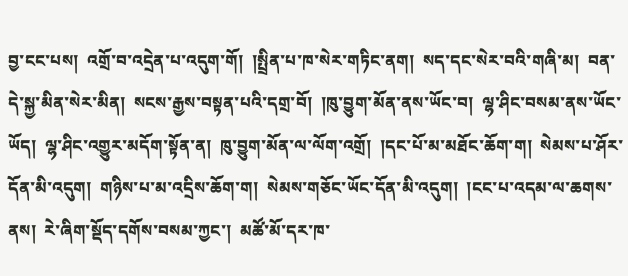བྱ་ངང་པས།  འགྲོ་བ་འདྲེན་པ་འདུག་གོ།  །སྤྲིན་པ་ཁ་སེར་གཏིང་ནག།  སད་དང་སེར་བའི་གཞི་མ།  བན་དེ་སྐྱ་མིན་སེར་མིན།  སངས་རྒྱས་བསྟན་པའི་དགྲ་བོ།  །ཁུ་བྱུག་མོན་ནས་ཡོང་བ།  ལྷ་ཤིང་བསམ་ནས་ཡོང་ཡོད།  ལྷ་ཤིང་འགྱུར་མདོག་སྟོན་ན།  ཁུ་བྱུག་མོན་ལ་ལོག་འགྲོ།  །དང་པོ་མ་མཐོང་ཆོག་ག།  སེམས་པ་ཤོར་དོན་མི་འདུག།  གཉིས་པ་མ་འདྲིས་ཆོག་ག།  སེམས་གཅོང་ཡོང་དོན་མི་འདུག།  །ངང་པ་འདམ་ལ་ཆགས་ནས།  རེ་ཞིག་སྡོད་དགོས་བསམ་ཀྱང་།  མཚོ་མོ་དར་ཁ་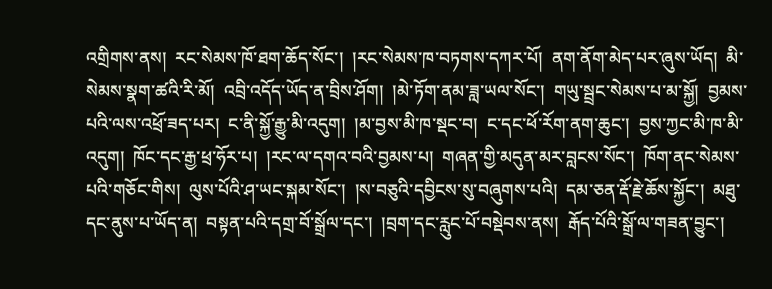འགྲིགས་ནས།  རང་སེམས་ཁོ་ཐག་ཆོད་སོང་།  །རང་སེམས་ཁ་བཏགས་དཀར་པོ།  ནག་ནོག་མེད་པར་ཞུས་ཡོད།  མི་སེམས་སྣག་ཚའི་རི་མོ།  འབྲི་འདོད་ཡོད་ན་བྲིས་ཤོག།  །མེ་ཏོག་ནམ་ཟླ་ཡལ་སོང་།  གཡུ་སྦྲང་སེམས་པ་མ་སྐྱོ།  བྱམས་པའི་ལས་འཕྲོ་ཟད་པར།  ང་ནི་སྐྱོ་རྒྱུ་མི་འདུག།  །མ་བྱས་མི་ཁ་སྡང་བ།  ང་དང་ཕོ་རོག་ནག་ཆུང་།  བྱས་ཀྱང་མི་ཁ་མི་འདུག།  ཁོང་དང་རྒྱ་ཕྲ་ཧོར་པ།  །རང་ལ་དགའ་བའི་བྱམས་པ།  གཞན་གྱི་མདུན་མར་བླངས་སོང་།  ཁོག་ནང་སེམས་པའི་གཅོང་གིས།  ལུས་པོའི་ཤ་ཡང་སྐམ་སོང་།  །ས་བཅུའི་དབྱིངས་སུ་བཞུགས་པའི།  དམ་ཅན་རྡོ་རྗེ་ཆོས་སྐྱོང་།  མཐུ་དང་ནུས་པ་ཡོད་ན།  བསྟན་པའི་དགྲ་བོ་སྒྲོལ་དང་།  །བྲག་དང་རླུང་པོ་བསྡེབས་ནས།  རྒོད་པོའི་སྒྲོ་ལ་གཟན་བྱུང་།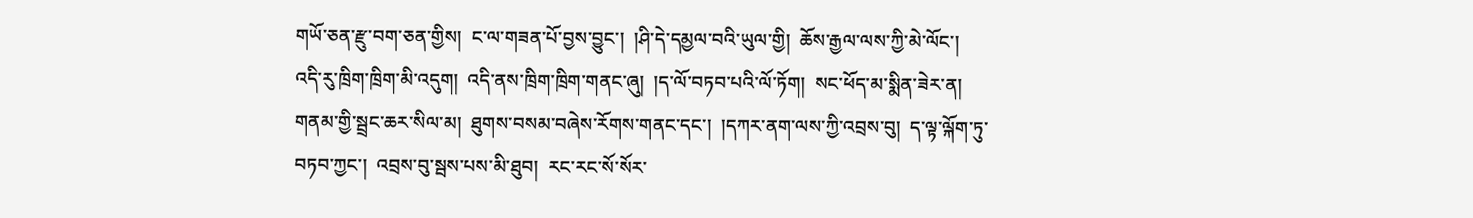གཡོ་ཅན་རྫུ་བག་ཅན་གྱིས།  ང་ལ་གཟན་པོ་བྱས་བྱུང་།  །ཤི་དེ་དམྱལ་བའི་ཡུལ་གྱི།  ཆོས་རྒྱལ་ལས་ཀྱི་མེ་ལོང་།  འདི་རུ་ཁྲིག་ཁྲིག་མི་འདུག།  འདི་ནས་ཁྲིག་ཁྲིག་གནང་ཞུ།  །ད་ལོ་བཏབ་པའི་ལོ་ཏོག།  སང་ཕོད་མ་སྨིན་ཟེར་ན།  གནམ་གྱི་སྦྲང་ཆར་སིལ་མ།  ཐུགས་བསམ་བཞེས་རོགས་གནང་དང་།  །དཀར་ནག་ལས་ཀྱི་འབྲས་བུ།  ད་ལྟ་ལྐོག་ཏུ་བཏབ་ཀྱང་།  འབྲས་བུ་སྦས་པས་མི་ཐུབ།  རང་རང་སོ་སོར་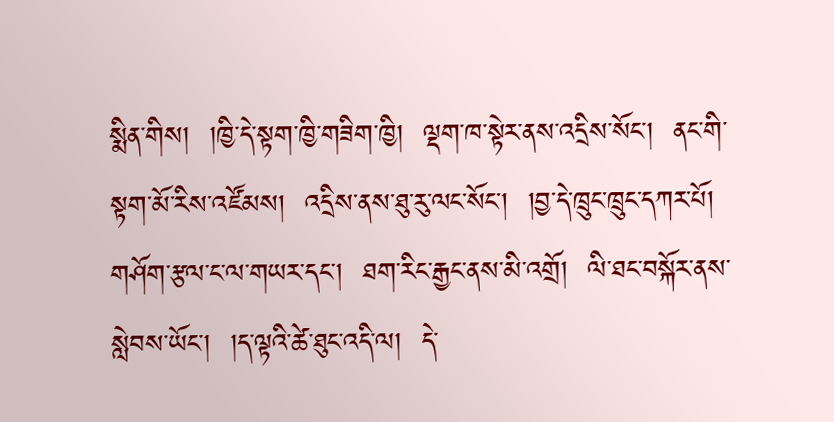སྨིན་གིས།  །ཁྱི་དེ་སྟག་ཁྱི་གཟིག་ཁྱི།  ལྡག་ཁ་སྟེར་ནས་འདྲིས་སོང་།  ནང་གི་སྟག་མོ་རིས་འཛོམས།  འདྲིས་ནས་ཐུ་རུ་ལང་སོང་།  །བྱ་དེ་ཁྲུང་ཁྲུང་དཀར་པོ།  གཤོག་རྩལ་ང་ལ་གཡར་དང་།  ཐག་རིང་རྒྱང་ནས་མི་འགྲོ།  ལི་ཐང་བསྐོར་ནས་སླེབས་ཡོང་།  །ད་ལྟའི་ཚེ་ཐུང་འདི་ལ།  དེ་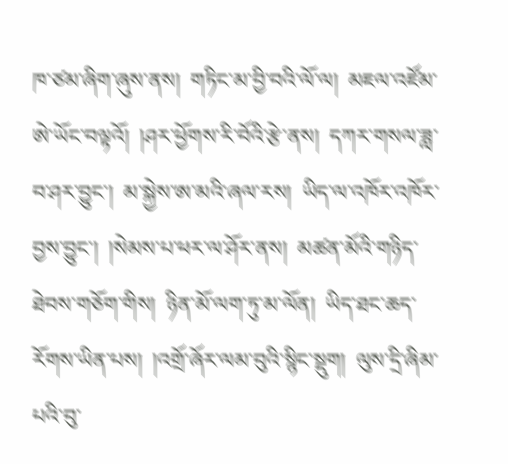ཁ་ཙམ་ཞིག་ཞུས་ནས།  གཏིང་མ་བྱི་བའི་ལོ་ལ།  མཇལ་འཛོམ་ཨེ་ཡོང་བལྟའོ།  །ཤར་ཕྱོགས་རི་བོའི་རྩེ་ནས།  དཀར་གསལ་ཟླ་བ་ཤར་བྱུང་།  མ་སྐྱེས་ཨ་མའི་ཞལ་རས།  ཡིད་ལ་འཁོར་འཁོར་བྱས་བྱུང་།  །སེམས་པ་ཕར་ལ་ཤོར་ནས།  མཚན་མོའི་གཉིད་ཐེབས་གཅོག་གིས།  ཉིན་མོ་ལག་ཏུ་མ་ལོན།  ཡིད་ཐང་ཆད་རོགས་ཡིན་པས།  །འགྲོ་ཞོར་ལམ་བུའི་སྙིང་སྡུག།  ལུས་དྲི་ཞིམ་པའི་བུ་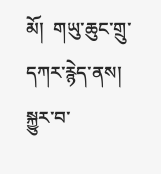མོ།  གཡུ་ཆུང་གྲུ་དཀར་རྙེད་ནས།  སྐྱུར་བ་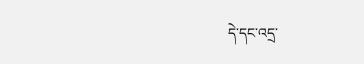དེ་དང་འདྲ་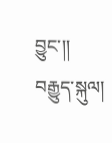བྱུང་།།
བརྒྱུད་སྐུལ།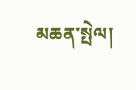མཆན་སྤེལ།